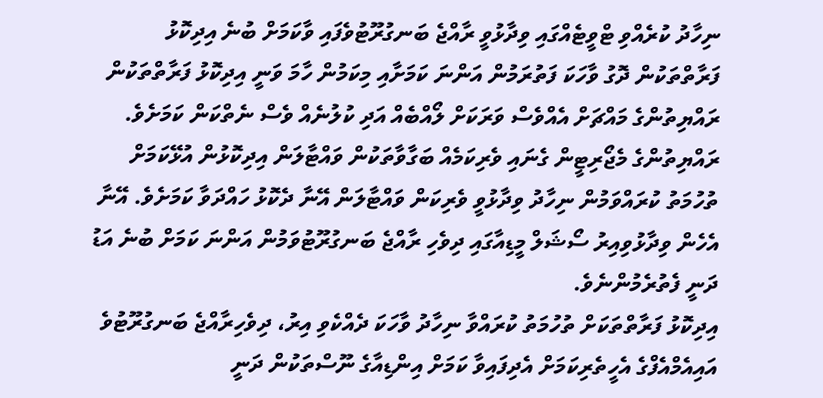ނިހާދު ކުރެއްވި ޓްވީޓެއްގައި ވިދާޅުވީ ރާއްޖެ ބަނގުރޫޓުވެފައި ވާކަމަށް ބުނެ އިދިކޮޅު ފަރާތްތަކުން ދޮގު ވާހަކަ ފަތުރަމުން އަންނަ ކަމަށާއި މިކަމުން ހާމަ ވަނީ އިދިކޮޅު ފަރާތްތަކުން ރައްޔިތުންގެ މައްޗަށް އެއްވެސް ވަރަކަށް ލޯއްބެއް އަދި ކުލުނެއް ވެސް ނެތްކަން ކަމަށެވެ.
ރައްޔިތުންގެ މެޖޯރިޓީން ގެނައި ވެރިކަމެއް ބަގާވާތަކުން ވައްޓާލަން އިދިކޮޅުން އުޅޭކަމަށް ތުހުމަތު ކުރައްވަމުން ނިހާދު ވިދާޅުވީ ވެރިކަން ވައްޓާލަން އޭނާ ދެކޮޅު ހައްދަވާ ކަމަށެވެ. އޭނާ އެހެން ވިދާޅުވިއިރު ސޯޝަލް މީޑިއާގައި ދިވެހި ރާއްޖެ ބަނގުރޫޓުވަމުން އަންނަ ކަމަށް ބުނެ އަޑު ދަނީ ފެތުރެމުންނެވެ.
އިދިކޮޅު ފަރާތްތަކަށް ތުހުމަތު ކުރައްވާ ނިހާދު ވާހަކަ ދެއްކެވި އިރު، ދިވެހިރާއްޖެ ބަނގުރޫޓުވެ އައިއެމްއެފްގެ އެހީތެރިކަމަށް އެދިފައިވާ ކަމަށް އިންޑިއާގެ ނޫސްތަކުން ދަނީ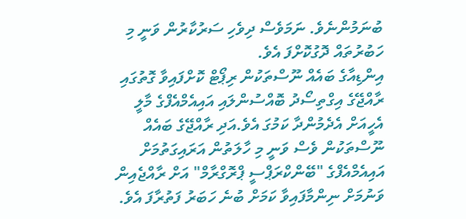ބުނަމުންނެވެ. ނަމަވެސް ދިވެހި ސަރުކާރުން ވަނީ މި ހަބުރުތައް ދޮގުކޮށްފަ އެވެ.
އިންޑިއާގެ ބައެއް ނޫސްތަކުން ރިޕޯޓް ކޮށްފައިވާ ގޮތުގައި ރާއްޖޭގެ އިގްތިސޯދު ބޮއްސުންލައި އައިއެމްއެފްގެ މާލީ އެހީއަށް އެދެމުންދާ ކަމުގަ އެވެ.އަދި ރާއްޖޭގެ ބައެއް ނޫސްތަކުން ވެސް ވަނީ މި ހާލަތުން އަރައިގަތުމަށް އައިއެމްއެފްގެ "ބޭންކްރަޕްސީ ޕްރޮގްރާމް" އަށް ރާއްޖެއިން ވަނުމަށް ނިންމާފައިވާ ކަމަށް ބުނެ ހަބަރު ފަތުރާފަ އެވެ.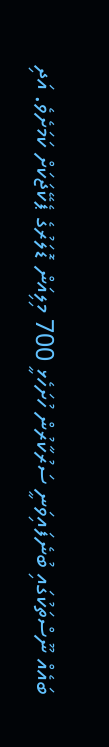ބައެއް ނޫސްތަކުގައި ބުނެފައިވަނީ ސަރުކާރުން ހުށަހެޅީ 700 މިލިއަން ޑޮލަރުގެ ޕެކޭޖަކަށް ކަމަށެވެ. އަދި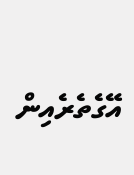އޭގެތެރެއިން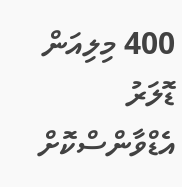400 މިލިއަން ޑޮލަރު އެޑްވާންސްކޮށް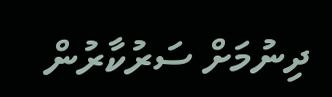ދިނުމަށް ސަރުކާރުން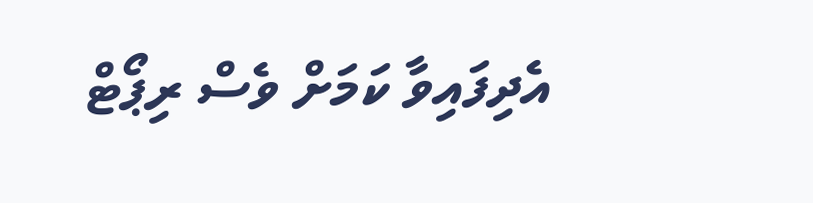އެދިފައިވާ ކަމަށް ވެސް ރިޕޯޓް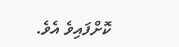ކޮށްފައިވެ އެވެ.